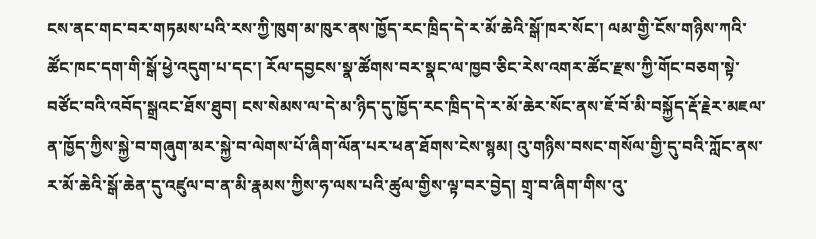ངས་ནང་གང་བར་གཏམས་པའི་རས་ཀྱི་ཁུག་མ་ཁུར་ནས་ཁྱོད་རང་ཁྲིད་དེ་ར་མོ་ཆེའི་སྒོ་ཁར་སོང་། ལམ་གྱི་ངོས་གཉིས་ཀའི་ཚོང་ཁང་དག་གི་སྒོ་ཕྱེ་འདུག་པ་དང་། རོལ་དབྱངས་སྣ་ཚོགས་བར་སྣང་ལ་ཁྱབ་ཅིང་རེས་འགར་ཚོང་རྫས་ཀྱི་གོང་བཅག་སྟེ་བཙོང་བའི་འབོད་སྒྲའང་ཐོས་ཐུབ། ངས་སེམས་ལ་དེ་མ་ཉིད་དུ་ཁྱོད་རང་ཁྲིད་དེ་ར་མོ་ཆེར་སོང་ནས་ཇོ་བོ་མི་བསྐྱོད་རྡོ་རྗེར་མཇལ་ན་ཁྱོད་ཀྱིས་སྐྱེ་བ་གཞུག་མར་སྐྱེ་བ་ལེགས་པོ་ཞིག་ལོན་པར་ཕན་ཐོགས་ངེས་སྙམ། འུ་གཉིས་བསང་གསོལ་གྱི་དུ་བའི་ཀློང་ནས་ར་མོ་ཆེའི་སྒོ་ཆེན་དུ་འཛུལ་བ་ན་མི་རྣམས་ཀྱིས་ཧ་ལས་པའི་ཚུལ་གྱིས་ལྟ་བར་བྱེད། གྲྭ་བ་ཞིག་གིས་འུ་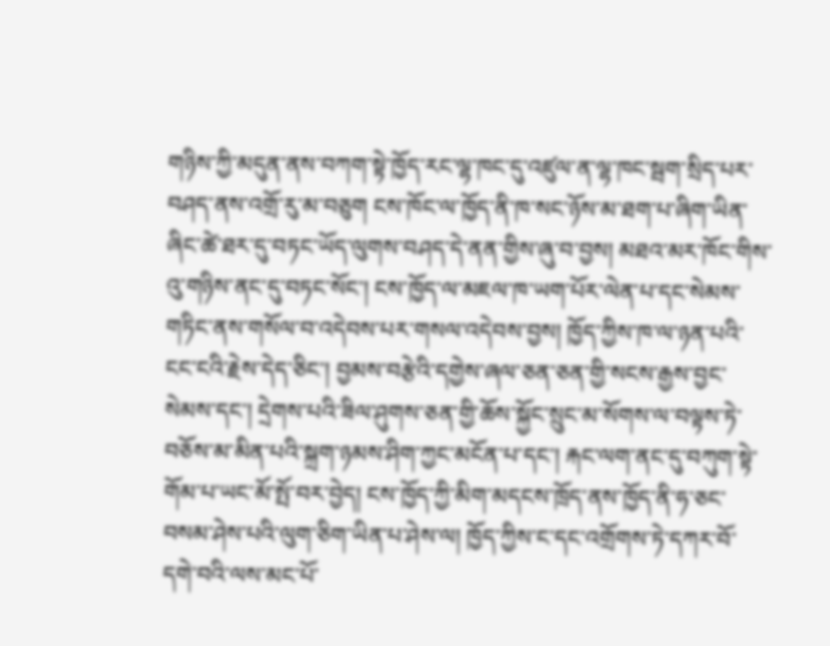གཉིས་ཀྱི་མདུན་ནས་བཀག་སྟེ་ཁྱོད་རང་ལྷ་ཁང་དུ་འཛུལ་ན་ལྷ་ཁང་སྦག་སྲིད་པར་བཤད་ནས་འགྲོ་རུ་མ་བཅུག ངས་ཁོང་ལ་ཁྱོད་ནི་ཁ་སང་ཉོས་མ་ཐག་པ་ཞིག་ཡིན་ཞིང་ཚེ་ཐར་དུ་བཏང་ཡོད་ལུགས་བཤད་དེ་ནན་གྱིས་ཞུ་བ་བྱས། མཐའ་མར་ཁོང་གིས་འུ་གཉིས་ནང་དུ་བཏང་སོང་། ངས་ཁྱོད་ལ་མཇལ་ཁ་ཡག་པོར་ལེན་པ་དང་སེམས་གཏིང་ནས་གསོལ་བ་འདེབས་པར་གསལ་འདེབས་བྱས། ཁྱོད་ཀྱིས་ཁ་ལ་ཉན་པའི་ངང་ངའི་རྗེས་དེད་ཅིང་། བྱམས་བརྩེའི་དགྱེས་ཞལ་ཅན་ཅན་གྱི་སངས་རྒྱས་བྱང་སེམས་དང་། དྲེགས་པའི་ཟིལ་ཤུགས་ཅན་གྱི་ཆོས་སྐྱོང་སྲུང་མ་སོགས་ལ་བལྟས་ཏེ་བཅོས་མ་མིན་པའི་སྐྲག་ཉམས་ཤིག་ཀྱང་མངོན་པ་དང་། རྐང་ལག་ནང་དུ་བཀུག་སྟེ་གོམ་པ་ཡང་མོ་སྤོ་བར་བྱེད། ངས་ཁྱོད་ཀྱི་མིག་མདངས་ཁྲོད་ནས་ཁྱོད་ནི་ཧ་ཅང་བསམ་ཤེས་པའི་ལུག་ཅིག་ཡིན་པ་ཤེས་ལ། ཁྱོད་ཀྱིས་ང་དང་འགྲོགས་ཏེ་དཀར་བོ་དགེ་བའི་ལས་མང་པོ་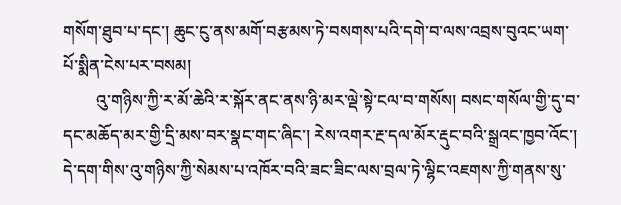གསོག་ཐུབ་པ་དང་། ཆུང་ངུ་ནས་མགོ་བརྩམས་ཏེ་བསགས་པའི་དགེ་བ་ལས་འབྲས་བུའང་ཡག་པོ་སྨིན་ངེས་པར་བསམ།
        འུ་གཉིས་ཀྱི་ར་མོ་ཆེའི་ར་སྐོར་ནང་ནས་ཉི་མར་ལྡེ་སྟེ་ངལ་བ་གསོས། བསང་གསོལ་གྱི་དུ་བ་དང་མཆོད་མར་གྱི་དྲི་མས་བར་སྣང་གང་ཞིང་། རེས་འགར་རྔ་དལ་མོར་རྡུང་བའི་སྒྲའང་ཁྱབ་འོང་། དེ་དག་གིས་འུ་གཉིས་ཀྱི་སེམས་པ་འཁོར་བའི་ཟང་ཟིང་ལས་བྲལ་ཏེ་ལྷིང་འཇགས་ཀྱི་གནས་སུ་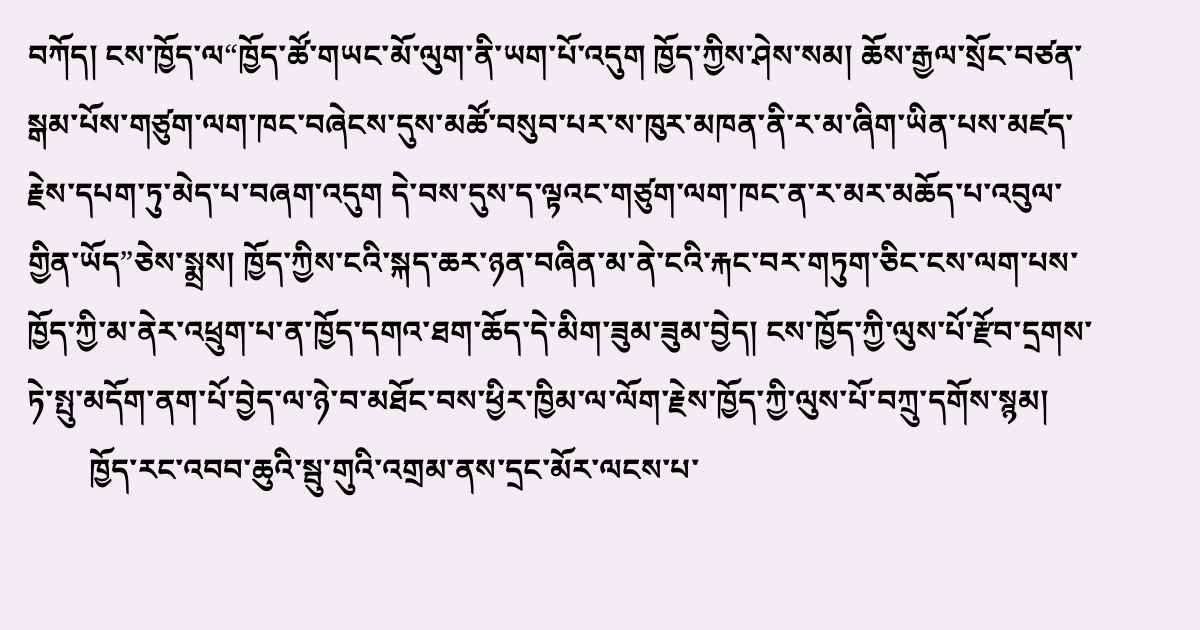བཀོད། ངས་ཁྱོད་ལ“ཁྱོད་ཚོ་གཡང་མོ་ལུག་ནི་ཡག་པོ་འདུག ཁྱོད་ཀྱིས་ཤེས་སམ། ཆོས་རྒྱལ་སྲོང་བཙན་སྒམ་པོས་གཙུག་ལག་ཁང་བཞེངས་དུས་མཚོ་བསུབ་པར་ས་ཁུར་མཁན་ནི་ར་མ་ཞིག་ཡིན་པས་མཛད་རྗེས་དཔག་ཏུ་མེད་པ་བཞག་འདུག དེ་བས་དུས་ད་ལྟའང་གཙུག་ལག་ཁང་ན་ར་མར་མཆོད་པ་འབུལ་གྱིན་ཡོད”ཅེས་སྨྲས། ཁྱོད་ཀྱིས་ངའི་སྐད་ཆར་ཉན་བཞིན་མ་ནེ་ངའི་རྐང་བར་གཏུག་ཅིང་ངས་ལག་པས་ཁྱོད་ཀྱི་མ་ནེར་འཕྲུག་པ་ན་ཁྱོད་དགའ་ཐག་ཆོད་དེ་མིག་ཟུམ་ཟུམ་བྱེད། ངས་ཁྱོད་ཀྱི་ལུས་པོ་རྫོབ་དྲགས་ཏེ་སྤུ་མདོག་ནག་པོ་བྱེད་ལ་ཉེ་བ་མཐོང་བས་ཕྱིར་ཁྱིམ་ལ་ལོག་རྗེས་ཁྱོད་ཀྱི་ལུས་པོ་བཀྲུ་དགོས་སྙམ།
        ཁྱོད་རང་འབབ་ཆུའི་སྦུ་གུའི་འགྲམ་ནས་དྲང་མོར་ལངས་པ་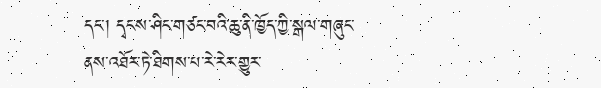དང་། དྭངས་ཤིང་གཙང་བའི་ཆུ་ནི་ཁྱོད་ཀྱི་སྒལ་གཞུང་ནས་འཐོར་ཏེ་ཐིགས་པ་རེ་རེར་གྱུར་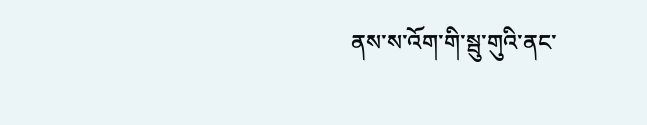ནས་ས་འོག་གི་སྦུ་གུའི་ནང་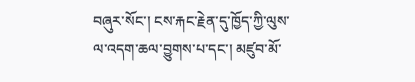བཞུར་སོང་། ངས་རྐང་རྗེན་དུ་ཁྱོད་ཀྱི་ལུས་ལ་འདག་ཆལ་བྱུགས་པ་དང་། མཛུབ་མོ་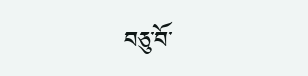བཅུ་བོ་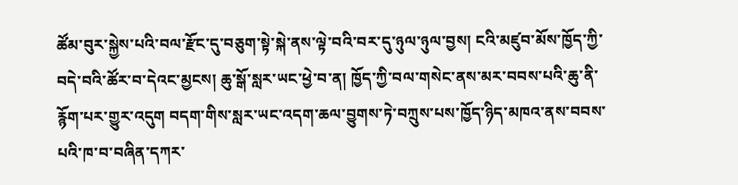ཚོམ་བུར་སྐྱེས་པའི་བལ་རྫོང་དུ་བཅུག་སྟེ་སྐེ་ནས་ལྟེ་བའི་བར་དུ་ཉུལ་ཉུལ་བྱས། ངའི་མཛུབ་མོས་ཁྱོད་ཀྱི་བདེ་བའི་ཚོར་བ་དེའང་མྱངས། ཆུ་སྒོ་སླར་ཡང་ཕྱེ་བ་ན། ཁྱོད་ཀྱི་བལ་གསེང་ནས་མར་བབས་པའི་ཆུ་ནི་རྙོག་པར་གྱུར་འདུག བདག་གིས་སླར་ཡང་འདག་ཆལ་བྱུགས་ཏེ་བཀྲུས་པས་ཁྱོད་ཉིད་མཁའ་ནས་བབས་པའི་ཁ་བ་བཞིན་དཀར་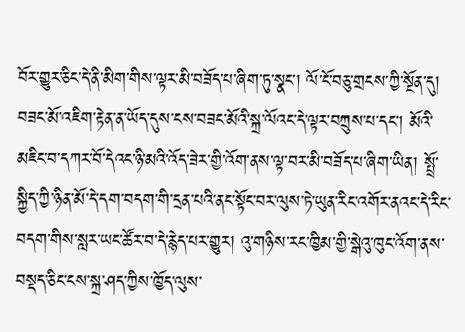བོར་གྱུར་ཅིང་དེ་ནི་མིག་གིས་ལྟར་མི་བཟོད་པ་ཞིག་ཏུ་སྣང་། ལོ་ངོ་བཅུ་གྲངས་ཀྱི་སྔོན་དུ། བཟང་མོ་འཇིག་རྟེན་ན་ཡོད་དུས་ངས་བཟང་མོའི་སྐྲ་ལོའང་དེ་ལྟར་བཀྲུས་པ་དང་། མོའི་མཇིང་བ་དཀར་བོ་དེའང་ཉི་མའི་འོད་ཟེར་གྱི་འོག་ནས་ལྟ་བར་མི་བཟོད་པ་ཞིག་ཡིན། སྤྲོ་སྐྱིད་ཀྱི་ཉིན་མོ་དེ་དག་བདག་གི་དྲན་པའི་ནང་སྟོང་བར་ལུས་ཏེ་ཡུན་རིང་འགོར་ནའང་དེ་རིང་བདག་གིས་སླར་ཡང་ཚོར་བ་དེ་རྙེད་པར་གྱུར། འུ་གཉིས་རང་ཁྱིམ་གྱི་སྒེའུ་ཁུང་འོག་ནས་བསྡད་ཅིང་ངས་སྐྲ་ཤད་ཀྱིས་ཁྱོད་ལུས་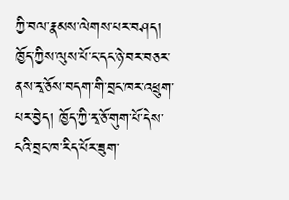ཀྱི་བལ་རྣམས་ལེགས་པར་བཤད། ཁྱོད་ཀྱིས་ལུས་པོ་ང་དང་ཉེ་བར་བཅར་ནས་རྭ་ཅོས་བདག་གི་བྲང་ཁར་འཕྲུག་པར་བྱེད། ཁྱོད་ཀྱི་རྭ་ཅོ་གུག་པོ་དེས་ངའི་བྲང་ཁ་རིད་པོར་ཟུག་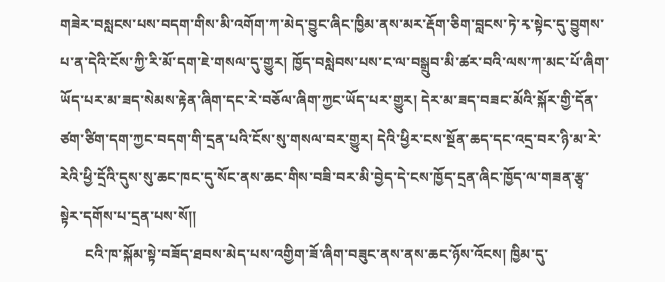གཟེར་བསླངས་པས་བདག་གིས་མི་འགོག་ཀ་མེད་བྱུང་ཞིང་ཁྱིམ་ནས་མར་རྡོག་ཅིག་བླངས་ཏེ་རྭ་སྟེང་དུ་བྱུགས་པ་ན་དེའི་ངོས་ཀྱི་རི་མོ་དག་ཇེ་གསལ་དུ་གྱུར། ཁྱོད་བསླེབས་པས་ང་ལ་བསྒྲུབ་མི་ཚར་བའི་ལས་ཀ་མང་པོ་ཞིག་ཡོད་པར་མ་ཟད་སེམས་རྟེན་ཞིག་དང་རེ་བཅོལ་ཞིག་ཀྱང་ཡོད་པར་གྱུར། དེར་མ་ཟད་བཟང་མོའི་སྐོར་གྱི་དོན་ཙག་ཙིག་དག་ཀྱང་བདག་གི་དྲན་པའི་ངོས་སུ་གསལ་བར་གྱུར། དེའི་ཕྱིར་ངས་སྔོན་ཆད་དང་འདྲ་བར་ཉི་མ་རེ་རེའི་ཕྱི་དྲོའི་དུས་སུ་ཆང་ཁང་དུ་སོང་ནས་ཆང་གིས་བཟི་བར་མི་བྱེད་དེ་ངས་ཁྱོད་དྲན་ཞིང་ཁྱོད་ལ་གཟན་རྩྭ་སྟེར་དགོས་པ་དྲན་པས་སོ།།
       ངའི་ཁ་སྐོམ་སྟེ་བཟོད་ཐབས་མེད་པས་འགྱིག་ཟོ་ཞིག་བཟུང་ནས་ནས་ཆང་ཉོས་འོངས། ཁྱིམ་དུ་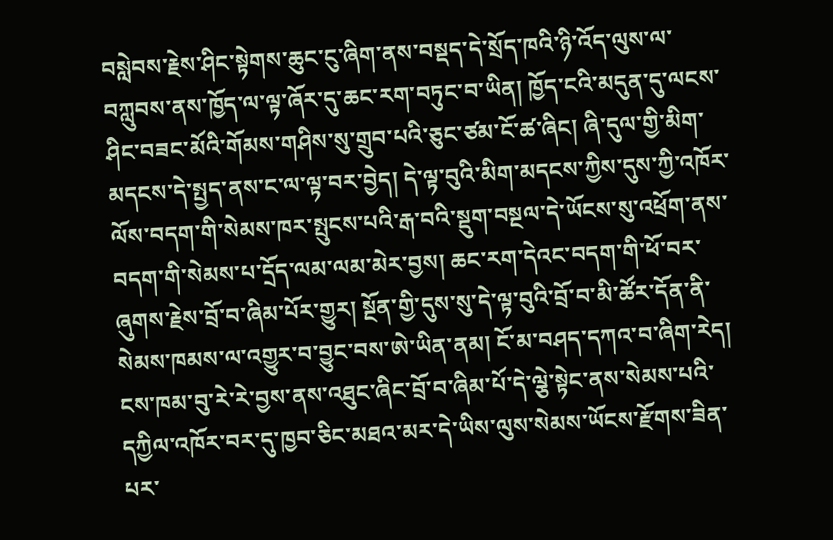བསླེབས་རྗེས་ཤིང་སྟེགས་ཆུང་ངུ་ཞིག་ནས་བསྡད་དེ་སྲོད་ཁའི་ཉི་འོད་ལུས་ལ་བཀླུབས་ནས་ཁྱོད་ལ་ལྟ་ཞོར་དུ་ཆང་རག་བཏུང་བ་ཡིན། ཁྱོད་ངའི་མདུན་དུ་ལངས་ཤིང་བཟང་མོའི་གོམས་གཤིས་སུ་གྲུབ་པའི་ཅུང་ཙམ་ངོ་ཚ་ཞིང། ཞི་དུལ་གྱི་མིག་མདངས་དེ་སྤྱད་ནས་ང་ལ་ལྟ་བར་བྱེད། དེ་ལྟ་བུའི་མིག་མདངས་ཀྱིས་དུས་ཀྱི་འཁོར་ལོས་བདག་གི་སེམས་ཁར་སྤུངས་པའི་རྒ་བའི་སྡུག་བསྔལ་དེ་ཡོངས་སུ་འཕྲོག་ནས་བདག་གི་སེམས་པ་དྲོད་ལམ་ལམ་མེར་བྱས། ཆང་རག་དེའང་བདག་གི་ཕོ་བར་ཞུགས་རྗེས་བྲོ་བ་ཞིམ་པོར་གྱུར། སྔོན་གྱི་དུས་སུ་དེ་ལྟ་བུའི་བྲོ་བ་མི་ཚོར་དོན་ནི་སེམས་ཁམས་ལ་འགྱུར་བ་བྱུང་བས་ཨེ་ཡིན་ནམ། ངོ་མ་བཤད་དཀའ་བ་ཞིག་རེད། ངས་ཁམ་བུ་རེ་རེ་བྱས་ནས་འཐུང་ཞིང་བྲོ་བ་ཞིམ་པོ་དེ་ལྕེ་སྟེང་ནས་སེམས་པའི་དཀྱིལ་འཁོར་བར་དུ་ཁྱབ་ཅིང་མཐའ་མར་དེ་ཡིས་ལུས་སེམས་ཡོངས་རྫོགས་ཟིན་པར་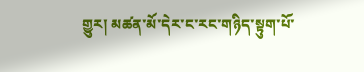གྱུར། མཚན་མོ་དེར་ང་རང་གཉིད་སྟུག་པོ་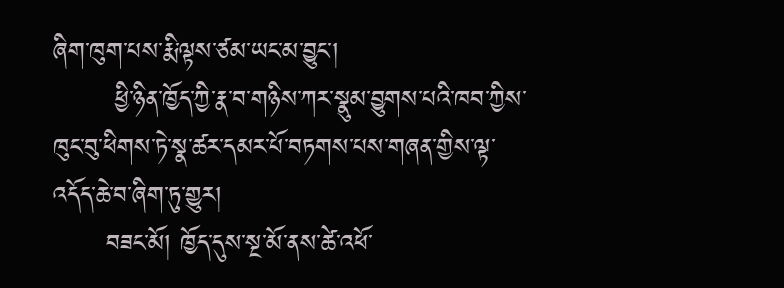ཞིག་ཁུག་པས་རྨི་ལྟས་ཙམ་ཡང་མ་བྱུང་།
       ཕྱི་ཉིན་ཁྱོད་ཀྱི་རྣ་བ་གཉིས་ཀར་སྣུམ་བྱུགས་པའི་ཁབ་ཀྱིས་ཁུང་བུ་ཕིགས་ཏེ་སྣ་ཚར་དམར་པོ་བཏགས་པས་གཞན་གྱིས་ལྟ་འདོད་ཆེ་བ་ཞིག་ཏུ་གྱུར།
      བཟང་མོ། ཁྱོད་དུས་སྔ་མོ་ནས་ཚེ་འཕོ་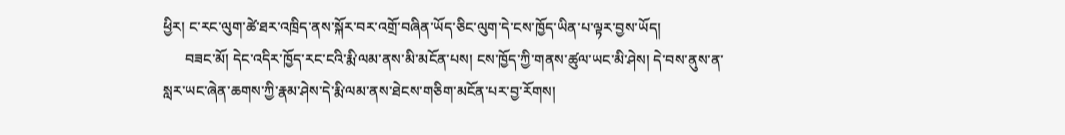ཕྱིར། ང་རང་ལུག་ཚེ་ཐར་འཁྲིད་ནས་སྐོར་བར་འགྲོ་བཞིན་ཡོད་ཅིང་ལུག་དེ་ངས་ཁྱོད་ཡིན་པ་ལྟར་བྱས་ཡོད།
      བཟང་མོ། དེང་འདིར་ཁྱོད་རང་ངའི་རྨི་ལམ་ནས་མི་མངོན་པས། ངས་ཁྱོད་ཀྱི་གནས་ཚུལ་ཡང་མི་ཤེས། དེ་བས་ནུས་ན་སླར་ཡང་ཞེན་ཆགས་ཀྱི་རྣམ་ཤེས་དེ་རྨི་ལམ་ནས་ཐེངས་གཅིག་མངོན་པར་བྱ་རོགས།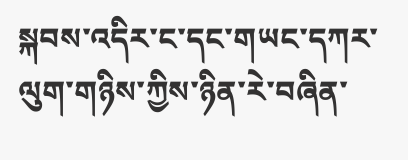སྐབས་འདིར་ང་དང་གཡང་དཀར་ལུག་གཉིས་ཀྱིས་ཉིན་རེ་བཞིན་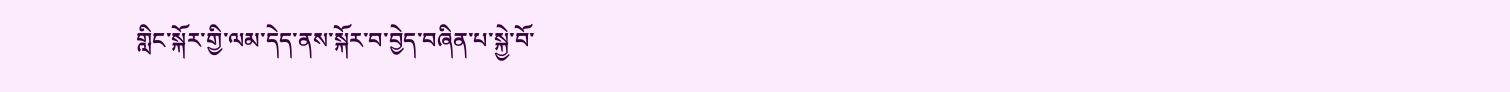གླིང་སྐོར་གྱི་ལམ་དེད་ནས་སྐོར་བ་བྱེད་བཞིན་པ་སྐྱེ་བོ་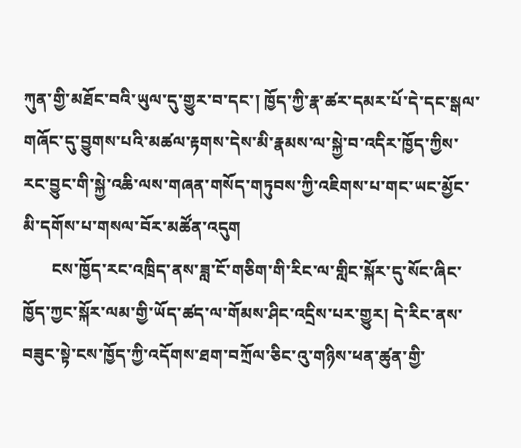ཀུན་གྱི་མཐོང་བའི་ཡུལ་དུ་གྱུར་བ་དང་། ཁྱོད་ཀྱི་རྣ་ཚར་དམར་པོ་དེ་དང་སྒལ་གཞོང་དུ་བྱུགས་པའི་མཚལ་རྟགས་དེས་མི་རྣམས་ལ་སྐྱེ་བ་འདིར་ཁྱོད་ཀྱིས་རང་བྱུང་གི་སྐྱེ་འཆི་ལས་གཞན་གསོད་གཏུབས་ཀྱི་འཇིགས་པ་གང་ཡང་མྱོང་མི་དགོས་པ་གསལ་བོར་མཚོན་འདུག
       ངས་ཁྱོད་རང་འཁྲིད་ནས་ཟླ་ངོ་གཅིག་གི་རིང་ལ་གླིང་སྐོར་དུ་སོང་ཞིང་ཁྱོད་ཀྱང་སྐོར་ལམ་གྱི་ཡོད་ཚད་ལ་གོམས་ཤིང་འདྲིས་པར་གྱུར། དེ་རིང་ནས་བཟུང་སྟེ་ངས་ཁྱོད་ཀྱི་འདོགས་ཐག་བཀྲོལ་ཅིང་འུ་གཉིས་ཕན་ཚུན་གྱི་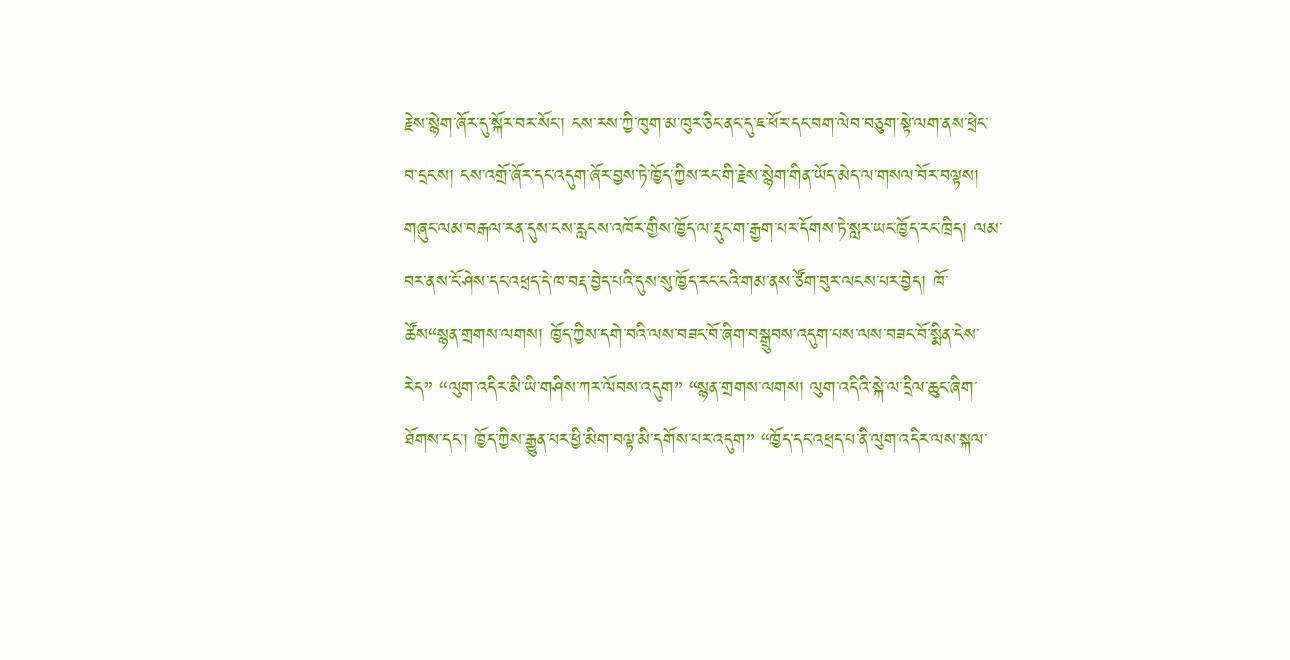རྗེས་སྙེག་ཞོར་དུ་སྐོར་བར་སོང་། ངས་རས་ཀྱི་ཁུག་མ་ཁུར་ཅིང་ནང་དུ་ཇ་ཕོར་དང་བག་ལེབ་བཅུག་སྟེ་ལག་ནས་ཕྲེང་བ་དྲངས། ངས་འགྲོ་ཞོར་དང་འདུག་ཞོར་བྱས་ཏེ་ཁྱོད་ཀྱིས་རང་གི་རྗེས་སྙེག་གིན་ཡོད་མེད་ལ་གསལ་བོར་བལྟས། གཞུང་ལམ་བརྒལ་རན་དུས་ངས་རླངས་འཁོར་གྱིས་ཁྱོད་ལ་རྡུང་ག་རྒྱག་པར་དོགས་ཏེ་སླར་ཡང་ཁྱོད་རང་ཁྲིད། ལམ་བར་ནས་ངོ་ཤེས་དང་འཕྲད་དེ་ཁ་བརྡ་བྱེད་པའི་དུས་སུ་ཁྱོད་རང་ངའི་གམ་ནས་ཙོག་བུར་ལངས་པར་བྱེད། ཁོ་ཚོས“སྙན་གྲགས་ལགས། ཁྱོད་ཀྱིས་དགེ་བའི་ལས་བཟང་བོ་ཞིག་བསྒྲུབས་འདུག་པས་ལས་བཟང་བོ་སྨིན་ངེས་རེད” “ལུག་འདིར་མི་ཡི་གཤིས་ཀར་ལོབས་འདུག” “སྙན་གྲགས་ལགས། ལུག་འདིའི་སྐེ་ལ་དྲིལ་ཆུང་ཞིག་ཐོགས་དང་། ཁྱོད་ཀྱིས་རྒྱུན་པར་ཕྱི་མིག་བལྟ་མི་དགོས་པར་འདུག” “ཁྱོད་དང་འཕྲད་པ་ནི་ལུག་འདིར་ལས་སྐལ་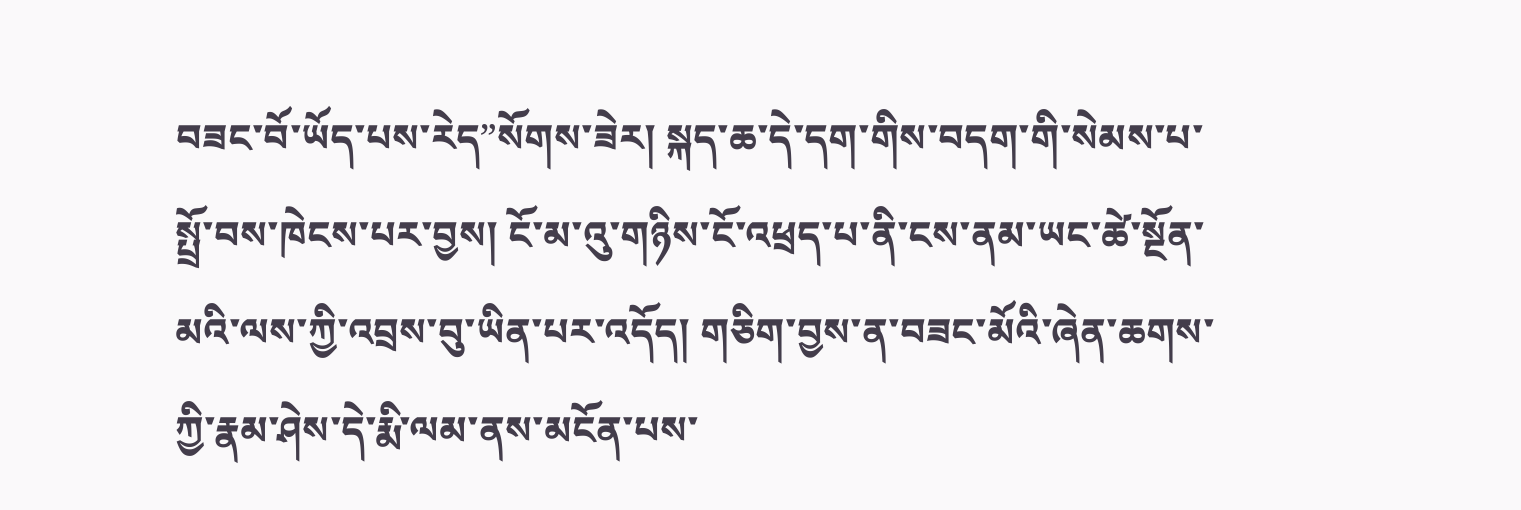བཟང་བོ་ཡོད་པས་རེད”སོགས་ཟེར། སྐད་ཆ་དེ་དག་གིས་བདག་གི་སེམས་པ་སྤྲོ་བས་ཁེངས་པར་བྱས། ངོ་མ་འུ་གཉིས་ངོ་འཕྲད་པ་ནི་ངས་ནམ་ཡང་ཚེ་སྔོན་མའི་ལས་ཀྱི་འབྲས་བུ་ཡིན་པར་འདོད། གཅིག་བྱས་ན་བཟང་མོའི་ཞེན་ཆགས་ཀྱི་རྣམ་ཤེས་དེ་རྨི་ལམ་ནས་མངོན་པས་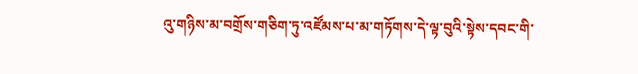འུ་གཉིས་མ་བགྲོས་གཅིག་ཏུ་འཛོམས་པ་མ་གཏོགས་དེ་ལྟ་བུའི་སྟེས་དབང་གི་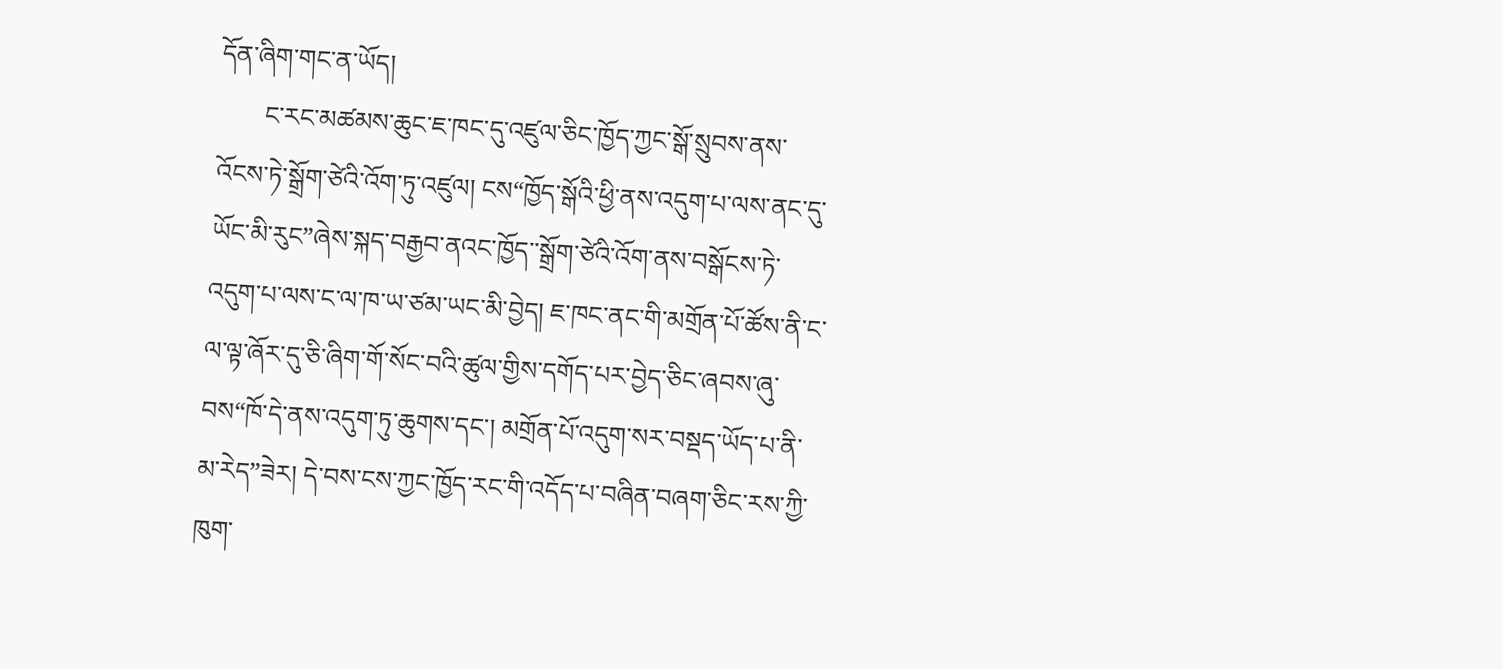དོན་ཞིག་གང་ན་ཡོད།
       ང་རང་མཚམས་ཆུང་ཇ་ཁང་དུ་འཛུལ་ཅིང་ཁྱོད་ཀྱང་སྒོ་སྲུབས་ནས་འོངས་ཏེ་སྒྲོག་ཙེའི་འོག་ཏུ་འཛུལ། ངས“ཁྱོད་སྒོའི་ཕྱི་ནས་འདུག་པ་ལས་ནང་དུ་ཡོང་མི་རུང”ཞེས་སྐད་བརྒྱབ་ནའང་ཁྱོད་་སྒྲོག་ཙེའི་འོག་ནས་བསྒོངས་ཏེ་འདུག་པ་ལས་ང་ལ་ཁ་ཡ་ཙམ་ཡང་མི་བྱེད། ཇ་ཁང་ནང་གི་མགྲོན་པོ་ཚོས་ནི་ང་ལ་ལྟ་ཞོར་དུ་ཅི་ཞིག་གོ་སོང་བའི་ཚུལ་གྱིས་དགོད་པར་བྱེད་ཅིང་ཞབས་ཞུ་བས“ཁོ་དེ་ནས་འདུག་ཏུ་ཆུགས་དང་། མགྲོན་པོ་འདུག་སར་བསྡད་ཡོད་པ་ནི་མ་རེད”ཟེར། དེ་བས་ངས་ཀྱང་ཁྱོད་རང་གི་འདོད་པ་བཞིན་བཞག་ཅིང་རས་ཀྱི་ཁུག་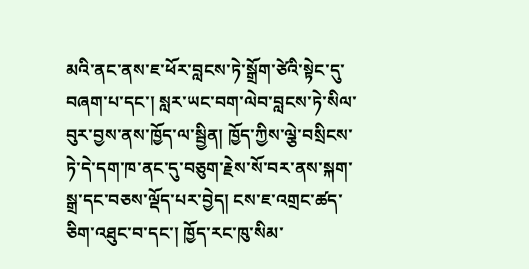མའི་ནང་ནས་ཇ་ཕོར་བླངས་ཏེ་སྒྲོག་ཙེའི་སྟེང་དུ་བཞག་པ་དང་། སླར་ཡང་བག་ལེབ་བླངས་ཏེ་སིལ་བུར་བྱས་ནས་ཁྱོད་ལ་སྦྱིན། ཁྱོད་ཀྱིས་ལྕེ་བསྲིངས་ཏེ་དེ་དག་ཁ་ནང་དུ་བཅུག་རྗེས་སོ་བར་ནས་སྐག་སྒྲ་དང་བཅས་ལྡོད་པར་བྱེད། ངས་ཇ་འགྲང་ཚད་ཅིག་འཐུང་བ་དང་། ཁྱོད་རང་ཁུ་སིམ་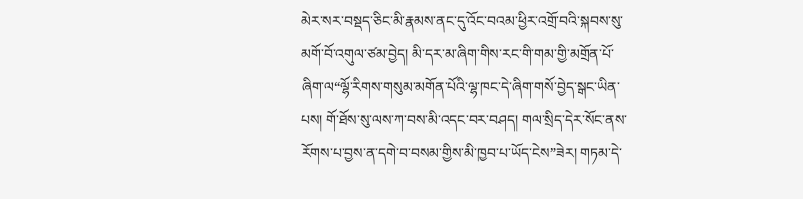མེར་སར་བསྡད་ཅིང་མི་རྣམས་ནང་དུ་འོང་བའམ་ཕྱིར་འགྲོ་བའི་སྐབས་སུ་མགོ་བོ་འགུལ་ཙམ་བྱེད། མི་དར་མ་ཞིག་གིས་རང་གི་གམ་གྱི་མགྲོན་པོ་ཞིག་ལ“ལྷོ་རིགས་གསུམ་མགོན་པོའི་ལྷ་ཁང་དེ་ཞིག་གསོ་བྱེད་སྒང་ཡིན་པས། གོ་ཐོས་སུ་ལས་ཀ་བས་མི་འདང་བར་བཤད། གལ་སྲིད་དེར་སོང་ནས་རོགས་པ་བྱས་ན་དགེ་བ་བསམ་གྱིས་མི་ཁྱབ་པ་ཡོད་ངེས”ཟེར། གཏམ་དེ་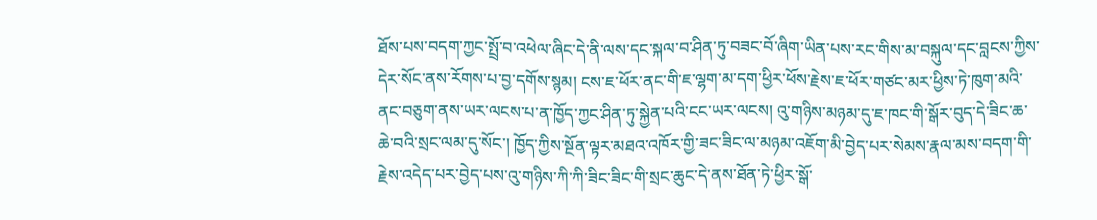ཐོས་པས་བདག་ཀྱང་སྤྲོ་བ་འཕེལ་ཞིང་དེ་ནི་ལས་དང་སྐལ་བ་ཤིན་ཏུ་བཟང་བོ་ཞིག་ཡིན་པས་རང་གིས་མ་བསྐུལ་དང་བླངས་ཀྱིས་དེར་སོང་ནས་རོགས་པ་བྱ་དགོས་སྙམ། ངས་ཇ་ཕོར་ནང་གི་ཇ་ལྷག་མ་དག་ཕྱིར་ཕོས་རྗེས་ཇ་ཕོར་གཙང་མར་ཕྱིས་ཏེ་ཁུག་མའི་ནང་བཅུག་ནས་ཡར་ལངས་པ་ན་ཁྱོད་ཀྱང་ཤིན་ཏུ་སྐྱེན་པའི་ངང་ཡར་ལངས། འུ་གཉིས་མཉམ་དུ་ཇ་ཁང་གི་སྒོར་བུད་དེ་ཟིང་ཆ་ཆེ་བའི་སྲང་ལམ་དུ་སོང་། ཁྱོད་ཀྱིས་སྔོན་ལྟར་མཐའ་འཁོར་གྱི་ཟང་ཟིང་ལ་མཉམ་འཇོག་མི་བྱེད་པར་སེམས་རྣལ་མས་བདག་གི་རྗེས་འདེད་པར་བྱེད་པས་འུ་གཉིས་ཀི་ཀི་ཟིང་ཟིང་གི་སྲང་ཆུང་དེ་ནས་ཐོན་ཏེ་ཕྱིར་སྒོ་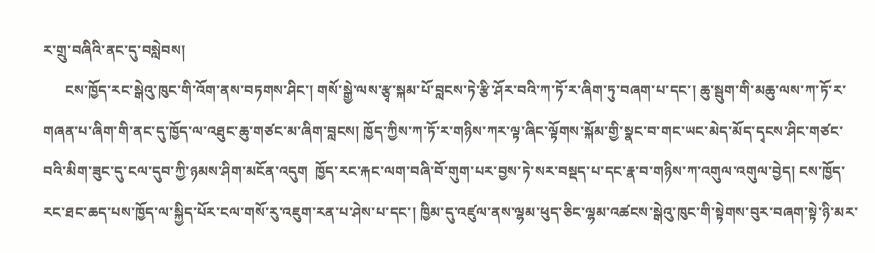ར་གྲུ་བཞིའི་ནང་དུ་བསླེབས།
      ངས་ཁྱོད་རང་སྒེའུ་ཁུང་གི་འོག་ནས་བཏགས་ཤིང་། གསོ་སྒྱེ་ལས་རྩྭ་སྐམ་པོ་བླངས་ཏེ་རྩི་ཤོར་བའི་ཀ་ཏོ་ར་ཞིག་ཏུ་བཞག་པ་དང་། ཆུ་སྦུག་གི་མཆུ་ལས་ཀ་ཏོ་ར་གཞན་པ་ཞིག་གི་ནང་དུ་ཁྱོད་ལ་འཐུང་ཆུ་གཙང་མ་ཞིག་བླངས། ཁྱོད་ཀྱིས་ཀ་ཏོ་ར་གཉིས་ཀར་ལྟ་ཞིང་ལྟོགས་སྐོམ་གྱི་སྣང་བ་གང་ཡང་མེད་མོད་དྭངས་ཤིང་གཙང་བའི་མིག་ཟུང་དུ་ངལ་དུབ་ཀྱི་ཉམས་ཤིག་མངོན་འདུག  ཁྱོད་རང་རྐང་ལག་བཞི་བོ་གུག་པར་བྱས་ཏེ་སར་བསྡད་པ་དང་རྣ་བ་གཉིས་ཀ་འགུལ་འགུལ་བྱེད། ངས་ཁྱོད་རང་ཐང་ཆད་པས་ཁྱོད་ལ་སྐྱིད་པོར་ངལ་གསོ་རུ་འཇུག་རན་པ་ཤེས་པ་དང་། ཁྱིམ་དུ་འཛུལ་ནས་ལྷམ་ཕུད་ཅིང་ལྷམ་འཚངས་སྒེའུ་ཁུང་གི་སྟེགས་བུར་བཞག་སྟེ་ཉི་མར་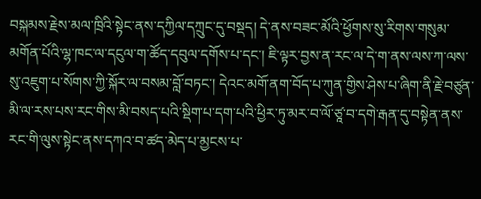བསྐམས་རྗེས་མལ་ཁྲིའི་སྟེང་ནས་དཀྱིལ་དཀྲུང་དུ་བསྡད། དེ་ནས་བཟང་མོའི་ཕྱོགས་སུ་རིགས་གསུམ་མགོན་པོའི་ལྷ་ཁང་ལ་དངུལ་ག་ཚོད་དབུལ་དགོས་པ་དང་། ཇི་ལྟར་བྱས་ན་རང་ལ་དེ་ག་ནས་ལས་ཀ་ལས་སུ་འཇུག་པ་སོགས་ཀྱི་སྐོར་ལ་བསམ་བློ་བཏང་། དེའང་མགོ་ནག་བོད་པ་ཀུན་གྱིས་ཤེས་པ་ཞིག་ནི་རྗེ་བཙུན་མི་ལ་རས་པས་རང་གིས་མི་བསད་པའི་སྡིག་པ་དག་པའི་ཕྱིར་ཏུ་མར་བ་ལོ་ཙཱ་བ་དགེ་རྒན་དུ་བསྟེན་ནས་རང་གི་ལུས་སྟེང་ནས་དཀའ་བ་ཚད་མེད་པ་མྱངས་པ་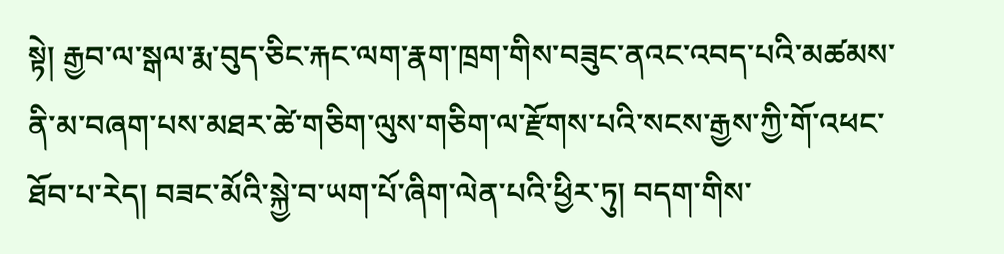སྟེ། རྒྱབ་ལ་སྒལ་རྨ་བུད་ཅིང་རྐང་ལག་རྣག་ཁྲག་གིས་བཟུང་ནའང་འབད་པའི་མཚམས་ནི་མ་བཞག་པས་མཐར་ཚེ་གཅིག་ལུས་གཅིག་ལ་རྫོགས་པའི་སངས་རྒྱས་ཀྱི་གོ་འཕང་ཐོབ་པ་རེད། བཟང་མོའི་སྐྱེ་བ་ཡག་པོ་ཞིག་ལེན་པའི་ཕྱིར་ཏུ། བདག་གིས་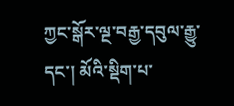ཀྱང་སྒོར་ལྔ་བརྒྱ་དབུལ་རྒྱུ་དང་། མོའི་སྡིག་པ་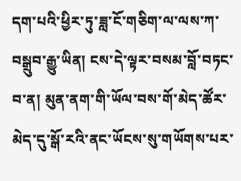དག་པའི་ཕྱིར་ཏུ་ཟླ་ངོ་གཅིག་ལ་ལས་ཀ་བསྒྲུབ་རྒྱུ་ཡིན། ངས་དེ་ལྟར་བསམ་བློ་བཏང་བ་ན། མུན་ནག་གི་ཡོལ་བས་གོ་མེད་ཚོར་མེད་དུ་སྒོ་རའི་ནང་ཡོངས་སུ་གཡོགས་པར་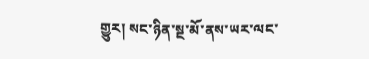གྱུར། སང་ཉིན་སྔ་མོ་ནས་ཡར་ལང་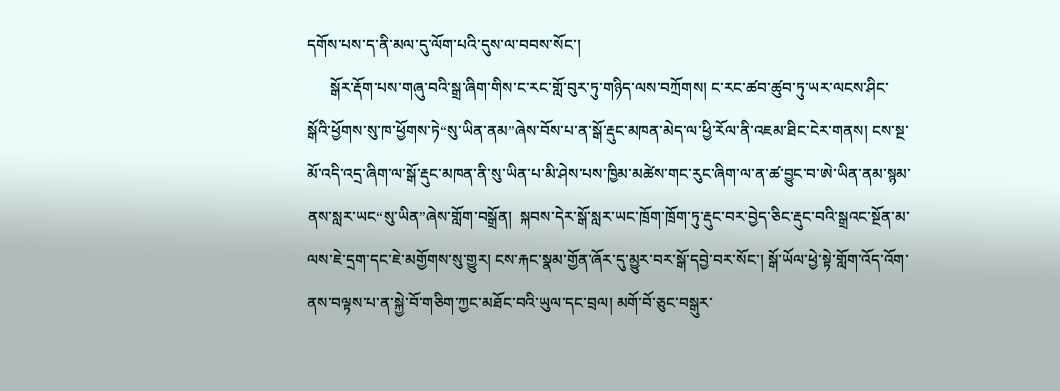དགོས་པས་ད་ནི་མལ་དུ་ལོག་པའི་དུས་ལ་བབས་སོང་།
      སྒོར་རྡོག་པས་གཞུ་བའི་སྒྲ་ཞིག་གིས་ང་རང་གློ་བུར་ཏུ་གཉིད་ལས་བཀྲོགས། ང་རང་ཚབ་ཚུབ་ཏུ་ཡར་ལངས་ཤིང་སྒོའི་ཕྱོགས་སུ་ཁ་ཕྱོགས་ཏེ“སུ་ཡིན་ནམ”ཞེས་བོས་པ་ན་སྒོ་རྡུང་མཁན་མེད་ལ་ཕྱི་རོལ་ནི་འཇམ་ཐིང་ངེར་གནས། ངས་སྔ་མོ་འདི་འདྲ་ཞིག་ལ་སྒོ་རྡུང་མཁན་ནི་སུ་ཡིན་པ་མི་ཤེས་པས་ཁྱིམ་མཚེས་གང་རུང་ཞིག་ལ་ན་ཚ་བྱུང་བ་ཨེ་ཡིན་ནམ་སྙམ་ནས་སླར་ཡང“སུ་ཡིན”ཞེས་གློག་བསྒྲོན།  སྐབས་དེར་སྒོ་སླར་ཡང་ཁྲོག་ཁྲོག་ཏུ་རྡུང་བར་བྱེད་ཅིང་རྡུང་བའི་སྒྲའང་སྔོན་མ་ལས་ཇེ་དྲག་དང་ཇེ་མགྱོགས་སུ་གྱུར། ངས་རྐང་སྣམ་གྱོན་ཞོར་དུ་མྱུར་བར་སྒོ་དབྱེ་བར་སོང་། སྒོ་ཡོལ་ཕྱེ་སྟེ་གློག་འོད་འོག་ནས་བལྟས་པ་ན་སྐྱེ་བོ་གཅིག་ཀྱང་མཐོང་བའི་ཡུལ་དང་བྲལ། མགོ་བོ་ཅུང་བསྒུར་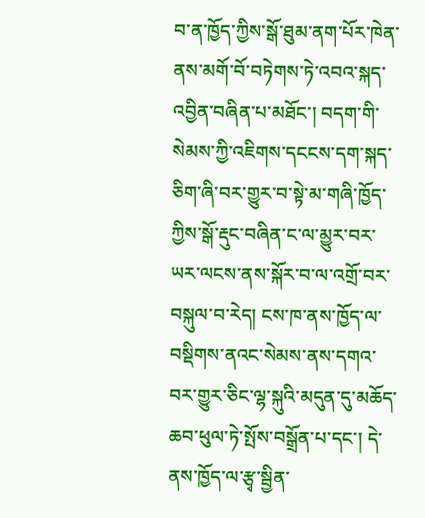བ་ན་ཁྱོད་ཀྱིས་སྒོ་ཐུམ་ནག་པོར་ཁེན་ནས་མགོ་བོ་བཏེགས་ཏེ་འབའ་སྐད་འབྱིན་བཞིན་པ་མཐོང་། བདག་གི་སེམས་ཀྱི་འཇིགས་དངངས་དག་སྐད་ཅིག་ཞི་བར་གྱུར་བ་སྟེ་མ་གཞི་ཁྱོད་ཀྱིས་སྒོ་རྡུང་བཞིན་ང་ལ་མྱུར་བར་ཡར་ལངས་ནས་སྐོར་བ་ལ་འགྲོ་བར་བསྐུལ་བ་རེད། ངས་ཁ་ནས་ཁྱོད་ལ་བསྡིགས་ནའང་སེམས་ནས་དགའ་བར་གྱུར་ཅིང་ལྷ་སྐུའི་མདུན་དུ་མཆོད་ཆབ་ཕུལ་ཏེ་སྤོས་བསྒྲོན་པ་དང་། དེ་ནས་ཁྱོད་ལ་རྩྭ་སྦྱིན་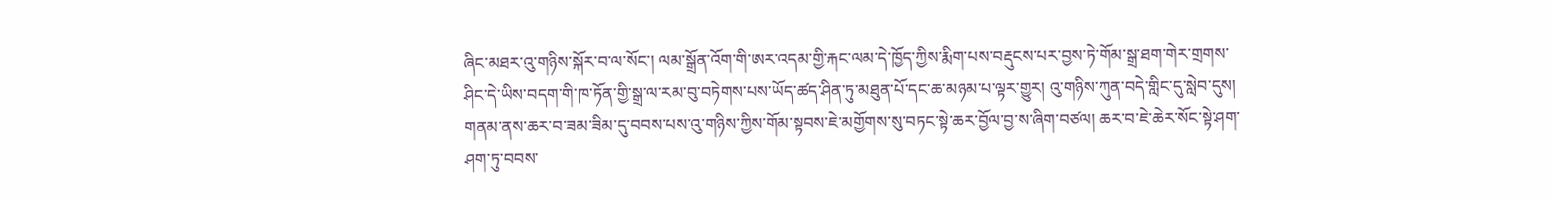ཞིང་མཐར་འུ་གཉིས་སྐོར་བ་ལ་སོང་། ལམ་སྒྲོན་འོག་གི་ཨར་འདམ་གྱི་རྐང་ལམ་དེ་ཁྱོད་ཀྱིས་རྨིག་པས་བརྡུངས་པར་བྱས་ཏེ་གོམ་སྒྲ་ཐག་གེར་གྲགས་ཤིང་དེ་ཡིས་བདག་གི་ཁ་ཏོན་གྱི་སྒྲ་ལ་རམ་བུ་བཏེགས་པས་ཡོད་ཚད་ཤིན་ཏུ་མཐུན་པོ་དང་ཆ་མཉམ་པ་ལྟར་གྱུར། འུ་གཉིས་ཀུན་བདེ་གླིང་དུ་སླེབ་དུས། གནམ་ནས་ཆར་བ་ཟམ་ཟིམ་དུ་བབས་པས་འུ་གཉིས་ཀྱིས་གོམ་སྟབས་ཇེ་མགྱོགས་སུ་བཏང་སྟེ་ཆར་བྱོལ་བྱ་ས་ཞིག་བཙལ། ཆར་བ་ཇེ་ཆེར་སོང་སྟེ་ཤག་ཤག་ཏུ་བབས་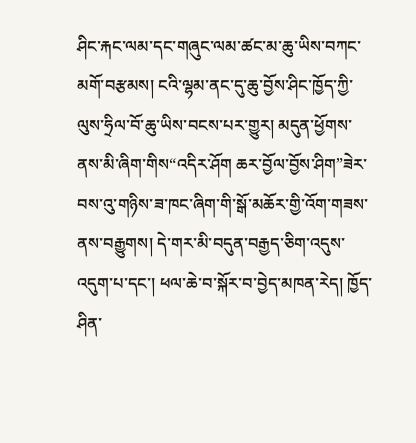ཤིང་རྐང་ལམ་དང་གཞུང་ལམ་ཚང་མ་ཆུ་ཡིས་བཀང་མགོ་བརྩམས། ངའི་ལྷམ་ནང་དུ་ཆུ་བྱོས་ཤིང་ཁྱོད་ཀྱི་ལུས་ཧྲིལ་བོ་ཆུ་ཡིས་བངས་པར་གྱུར། མདུན་ཕྱོགས་ནས་མི་ཞིག་གིས“འདིར་ཤོག ཆར་བྱོལ་བྱོས་ཤིག”ཟེར་བས་འུ་གཉིས་ཟ་ཁང་ཞིག་གི་སྒོ་མཆོར་གྱི་འོག་གཟས་ནས་བརྒྱུགས། དེ་གར་མི་བདུན་བརྒྱད་ཅིག་འདུས་འདུག་པ་དང་། ཕལ་ཆེ་བ་སྐོར་བ་བྱེད་མཁན་རེད། ཁྱོད་ཤིན་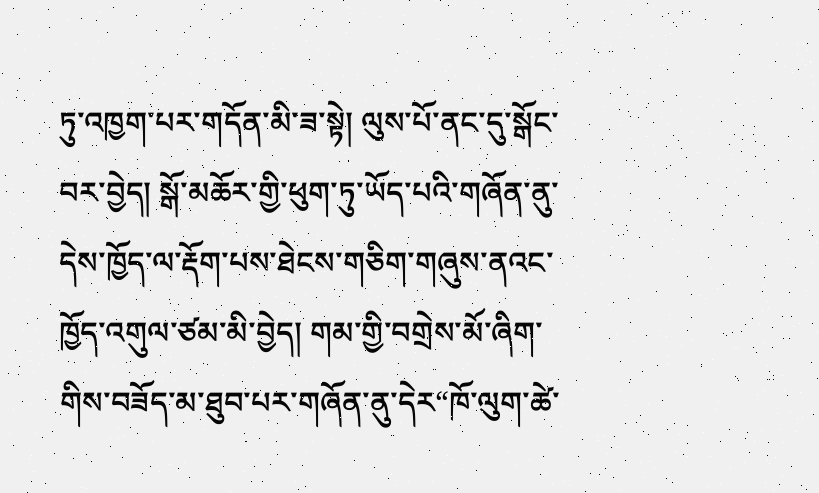ཏུ་འཁྱག་པར་གདོན་མི་ཟ་སྟེ། ལུས་པོ་ནང་དུ་སྒོང་བར་བྱེད། སྒོ་མཆོར་གྱི་ཕུག་ཏུ་ཡོད་པའི་གཞོན་ནུ་དེས་ཁྱོད་ལ་རྡོག་པས་ཐེངས་གཅིག་གཞུས་ནའང་ཁྱོད་འགུལ་ཙམ་མི་བྱེད། གམ་གྱི་བགྲེས་མོ་ཞིག་གིས་བཟོད་མ་ཐུབ་པར་གཞོན་ནུ་དེར“ཁོ་ལུག་ཚེ་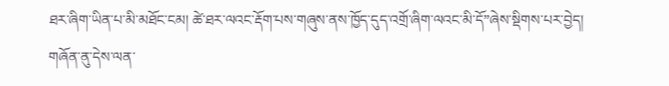ཐར་ཞིག་ཡིན་པ་མི་མཐོང་ངམ། ཚེ་ཐར་ལའང་རྡོག་པས་གཞུས་ནས་ཁྱོད་དུད་འགྲོ་ཞིག་ལའང་མི་དོ”ཞེས་སྡིགས་པར་བྱེད། གཞོན་ནུ་དེས་ལན་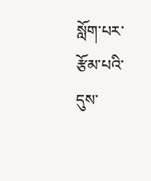སློག་པར་རྩོམ་པའི་དུས་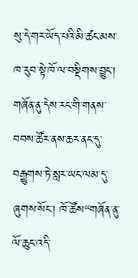སུ་དེ་གར་ཡོད་པའི་མི་ཚང་མས་ཁ་རུབ་སྟེ་ཁོ་ལ་བསྡིགས་བྱུང་། གཞོན་ནུ་དེས་རང་གི་གནས་བབས་ཚོར་ནས་ཆར་ནང་དུ་བརྒྱུགས་ཏེ་སླར་ཡང་ལམ་དུ་ཞུགས་སོང་། ཁོ་ཚོས“གཞོན་ནུ་ལོ་ཆུང་འདི་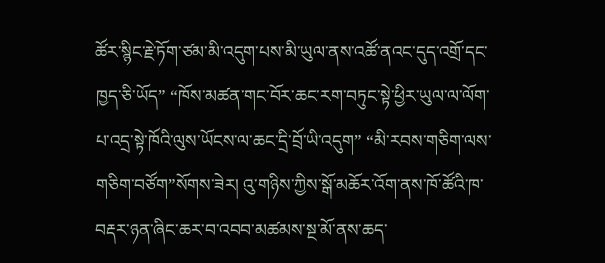ཚོར་སྙིང་རྗེ་ཏོག་ཙམ་མི་འདུག་པས་མི་ཡུལ་ནས་འཚོ་ནའང་དུད་འགྲོ་དང་ཁྱད་ཅི་ཡོད” “ཁོས་མཚན་གང་བོར་ཆང་རག་བཏུང་སྟེ་ཕྱིར་ཡུལ་ལ་ལོག་པ་འདྲ་སྟེ་ཁོའི་ལུས་ཡོངས་ལ་ཆང་དྲི་བྲོ་ཡི་འདུག” “མི་རབས་གཅིག་ལས་གཅིག་བཙོག”སོགས་ཟེར། འུ་གཉིས་ཀྱིས་སྒོ་མཆོར་འོག་ནས་ཁོ་ཚོའི་ཁ་བརྡར་ཉན་ཞིང་ཆར་བ་འབབ་མཚམས་སྔ་མོ་ནས་ཆད་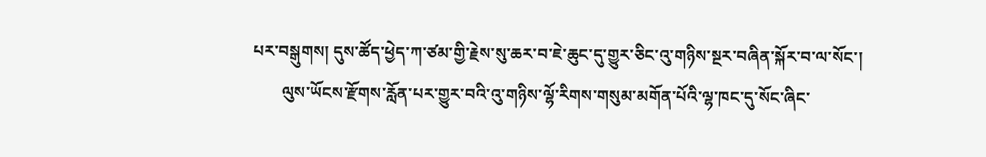པར་བསྒུགས། དུས་ཚོད་ཕྱེད་ཀ་ཙམ་གྱི་རྗེས་སུ་ཆར་བ་ཇེ་ཆུང་དུ་གྱུར་ཅིང་འུ་གཉིས་སྔར་བཞིན་སྐོར་བ་ལ་སོང་།
       ལུས་ཡོངས་རྫོགས་རློན་པར་གྱུར་བའི་འུ་གཉིས་ལྷོ་རིགས་གསུམ་མགོན་པོའི་ལྷ་ཁང་དུ་སོང་ཞིང་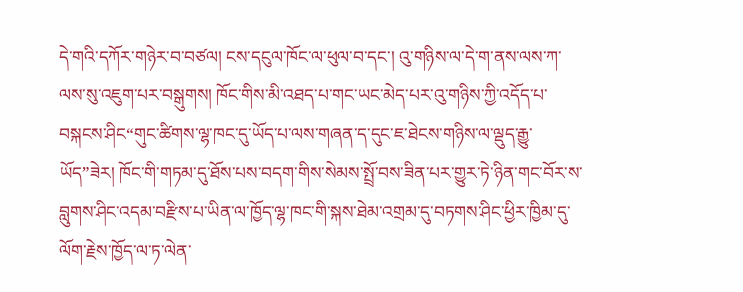དེ་གའི་དཀོར་གཉེར་བ་བཙལ། ངས་དངུལ་ཁོང་ལ་ཕུལ་བ་དང་། འུ་གཉིས་ལ་དེ་ག་ནས་ལས་ཀ་ལས་སུ་འཇུག་པར་བསྒུགས། ཁོང་གིས་མི་འཐད་པ་གང་ཡང་མེད་པར་འུ་གཉིས་ཀྱི་འདོད་པ་བསྐངས་ཤིང“གུང་ཚིགས་ལྷ་ཁང་དུ་ཡོད་པ་ལས་གཞན་ད་དུང་ཇ་ཐེངས་གཉིས་ལ་ལྡུད་རྒྱུ་ཡོད”ཟེར། ཁོང་གི་གཏམ་དུ་ཐོས་པས་བདག་གིས་སེམས་སྤྲོ་བས་ཟིན་པར་གྱུར་ཏེ་ཉིན་གང་བོར་ས་བླུགས་ཤིང་འདམ་བརྫིས་པ་ཡིན་ལ་ཁྱོད་ལྷ་ཁང་གི་སྐས་ཐེམ་འགྲམ་དུ་བཏགས་ཤིང་ཕྱིར་ཁྱིམ་དུ་ལོག་རྗེས་ཁྱོད་ལ་ཏ་ལེན་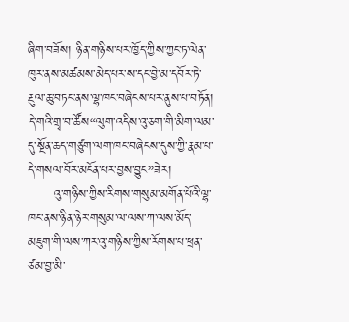ཞིག་བཟོས། ཉིན་གཉིས་པར་ཁྱོད་ཀྱིས་ཀྱང་ཏ་ལེན་ཁུར་ནས་མཚམས་མེད་པར་ས་དང་བྱེ་མ་དབོར་ཏེ་རྔུལ་ཆུ་བཏང་ནས་ལྷ་ཁང་བཞེངས་པར་ནུས་པ་བཏོན། དེ་གའི་གྲྭ་བ་ཚོས“ལུག་འདིས་འུ་ཅག་གི་མིག་ལམ་དུ་སྔོན་ཆད་གཙུག་ལག་ཁང་བཞེངས་དུས་ཀྱི་རྣམ་པ་དེ་གསལ་བོར་མངོན་པར་བྱས་བྱུང”ཟེར།
      འུ་གཉིས་ཀྱིས་རིགས་གསུམ་མགོན་པོའི་ལྷ་ཁང་ནས་ཉིན་ཉེར་གསུམ་ལ་ལས་ཀ་ལས་མོད་མཇུག་གི་ལས་ཀར་འུ་གཉིས་ཀྱིས་རོགས་པ་ཕྲན་ཙམ་བྱ་མི་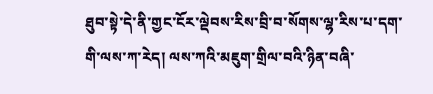ཐུབ་སྟེ་དེ་ནི་གྱང་ངོར་ལྡེབས་རིས་བྲི་བ་སོགས་ལྷ་རིས་པ་དག་གི་ལས་ཀ་རེད། ལས་ཀའི་མཇུག་གྲིལ་བའི་ཉིན་བཞི་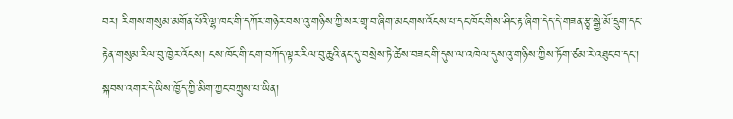བར། རིགས་གསུམ་མགོན་པོའི་ལྷ་ཁང་གི་དཀོར་གཉེར་བས་འུ་གཉིས་ཀྱི་སར་གྲྭ་བ་ཞིག་མངགས་འོངས་པ་དང་ཁོང་གིས་ཤིང་རྟ་ཞིག་དེད་དེ་གཟན་རྩྭ་སྒྱེ་མོ་དྲུག་དང་རྟེན་གསུམ་རིལ་བུ་ཁྱེར་འོངས། ངས་ཁོང་གི་ངག་བཀོད་ལྟར་རིལ་བུ་ཆུའི་ནང་དུ་བསྲེས་ཏེ་ཚེས་བཟང་གི་དུས་ལ་འཁེལ་དུས་འུ་གཉིས་ཀྱིས་ཏོག་ཙམ་རེ་འཐུང་བ་དང་། སྐབས་འགར་དེ་ཡིས་ཁྱོད་ཀྱི་མིག་ཀྱང་བཀྲུས་པ་ཡིན།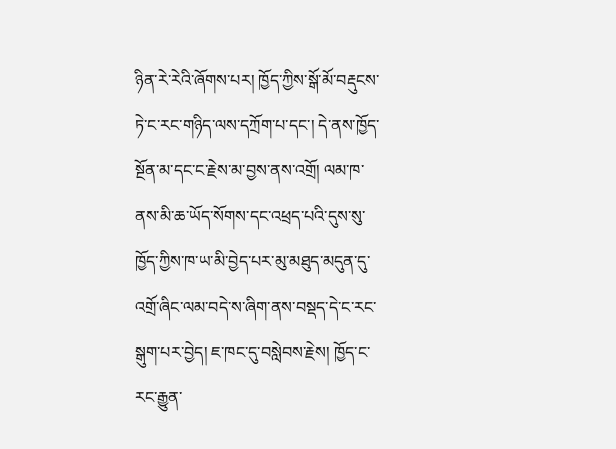ཉིན་རེ་རེའི་ཞོགས་པར། ཁྱོད་ཀྱིས་སྒོ་མོ་བརྡུངས་ཏེ་ང་རང་གཉིད་ལས་དཀྲོག་པ་དང་། དེ་ནས་ཁྱོད་སྔོན་མ་དང་ང་རྗེས་མ་བྱས་ནས་འགྲོ། ལམ་ཁ་ནས་མི་ཆ་ཡོད་སོགས་དང་འཕྲད་པའི་དུས་སུ་ཁྱོད་ཀྱིས་ཁ་ཡ་མི་བྱེད་པར་མུ་མཐུད་མདུན་དུ་འགྲོ་ཞིང་ལམ་བདེ་ས་ཞིག་ནས་བསྡད་དེ་ང་རང་སྒུག་པར་བྱེད། ཇ་ཁང་དུ་བསླེབས་རྗེས། ཁྱོད་ང་རང་རྒྱུན་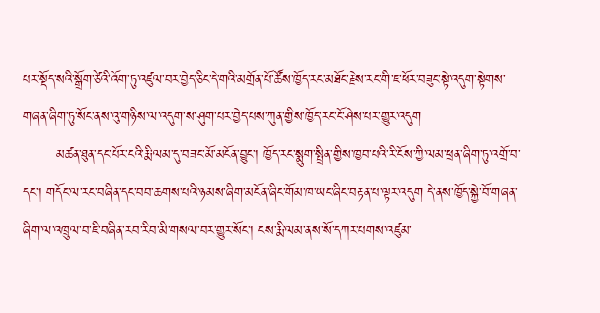པར་སྡོད་སའི་སྒྲོག་ཙེའི་འོག་ཏུ་འཛུལ་བར་བྱེད་ཅིང་དེ་གའི་མགྲོན་པོ་ཚོས་ཁྱོད་རང་མཐོང་རྗེས་རང་གི་ཇ་ཕོར་བཟུང་སྟེ་འདུག་སྟེགས་གཞན་ཞིག་ཏུ་སོང་ནས་འུ་གཉིས་ལ་འདུག་ས་ཤུག་པར་བྱེད་པས་ཀུན་གྱིས་ཁྱོད་རང་ངོ་ཤེས་པར་གྱུར་འདུག
       མཚན་ཐུན་དང་པོར་ངའི་རྨི་ལམ་དུ་བཟང་མོ་མངོན་བྱུང་། ཁྱོད་རང་སྨུག་སྤྲིན་གྱིས་ཁྱབ་པའི་རི་ངོས་ཀྱི་ལམ་ཕྲན་ཞིག་ཏུ་འགྲོ་བ་དང་། གདོང་ལ་རང་བཞིན་དང་བབ་ཆགས་པའི་ཉམས་ཞིག་མངོན་ཞིང་གོམ་ཁ་ཡང་ཞིང་བརྟན་པ་ལྟར་འདུག དེ་ནས་ཁྱོད་སྐྱེ་བོ་གཞན་ཞིག་ལ་འཁྲུལ་བ་ཇི་བཞིན་རབ་རིབ་མི་གསལ་བར་གྱུར་སོང་། ངས་རྨི་ལམ་ནས་སོ་དཀར་པགས་འཛུམ་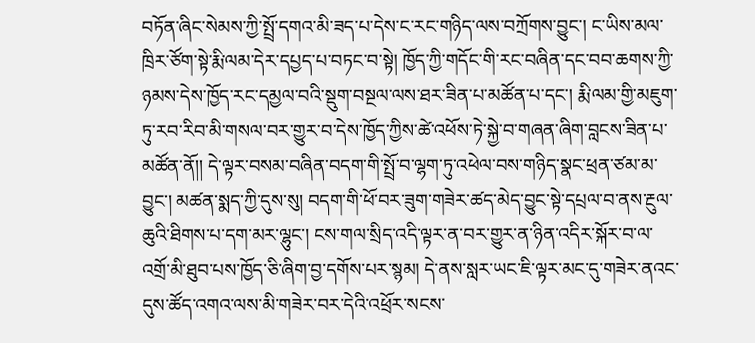བཏོན་ཞིང་སེམས་ཀྱི་སྤྲོ་དགའ་མི་ཟད་པ་དེས་ང་རང་གཉིད་ལས་བཀྲོགས་བྱུང་། ང་ཡིས་མལ་ཁྲིར་ཙོག་སྟེ་རྨི་ལམ་དེར་དཔྱད་པ་བཏང་བ་སྟེ། ཁྱོད་ཀྱི་གདོང་གི་རང་བཞིན་དང་བབ་ཆགས་ཀྱི་ཉམས་དེས་ཁྱོད་རང་དམྱལ་བའི་སྡུག་བསྔལ་ལས་ཐར་ཟིན་པ་མཚོན་པ་དང་། རྨི་ལམ་གྱི་མཇུག་ཏུ་རབ་རིབ་མི་གསལ་བར་གྱུར་བ་དེས་ཁྱོད་ཀྱིས་ཚེ་འཕོས་ཏེ་སྐྱེ་བ་གཞན་ཞིག་བླངས་ཟིན་པ་མཚོན་ནོ།། དེ་ལྟར་བསམ་བཞིན་བདག་གི་སྤྲོ་བ་ལྷག་ཏུ་འཕེལ་བས་གཉིད་སྣང་ཕྲན་ཙམ་མ་བྱུང་། མཚན་སྨད་ཀྱི་དུས་སུ། བདག་གི་ཕོ་བར་ཟུག་གཟེར་ཚད་མེད་བྱུང་སྟེ་དཔྲལ་བ་ནས་རྔུལ་ཆུའི་ཐིགས་པ་དག་མར་ལྷུང་། ངས་གལ་སྲིད་འདི་ལྟར་ན་བར་གྱུར་ན་ཉིན་འདིར་སྐོར་བ་ལ་འགྲོ་མི་ཐུབ་པས་ཁྱོད་ཅི་ཞིག་བྱ་དགོས་པར་སྙམ། དེ་ནས་སླར་ཡང་ཇི་ལྟར་མང་དུ་གཟེར་ནའང་དུས་ཚོད་འགའ་ལས་མི་གཟེར་བར་དེའི་འཕྲོར་སངས་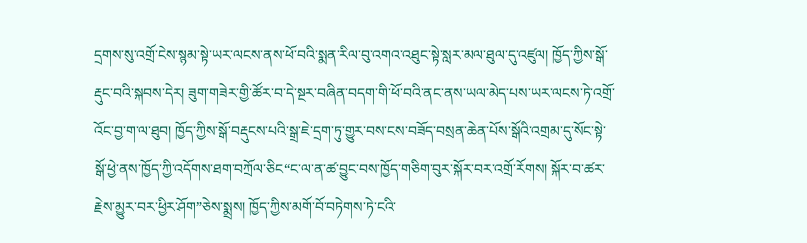དྲགས་སུ་འགྲོ་ངེས་སྙམ་སྟེ་ཡར་ལངས་ནས་ཕོ་བའི་སྨན་རིལ་བུ་འགའ་འཐུང་སྟེ་སླར་མལ་ཐུལ་དུ་འཛུལ། ཁྱོད་ཀྱིས་སྒོ་རྡུང་བའི་སྐབས་དེར། ཟུག་གཟེར་གྱི་ཚོར་བ་དེ་སྔར་བཞིན་བདག་གི་ཕོ་བའི་ནང་ནས་ཡལ་མེད་པས་ཡར་ལངས་ཏེ་འགྲོ་འོང་བྱ་ག་ལ་ཐུབ། ཁྱོད་ཀྱིས་སྒོ་བརྡུངས་པའི་སྒྲ་ཇེ་དྲག་ཏུ་གྱུར་བས་ངས་བཟོད་བསྲན་ཆེན་པོས་སྒོའི་འགྲམ་དུ་སོང་སྟེ་སྒོ་ཕྱེ་ནས་ཁྱོད་ཀྱི་འདོགས་ཐག་བཀྲོལ་ཅིང“ང་ལ་ན་ཚ་བྱུང་བས་ཁྱོད་གཅིག་བུར་སྐོར་བར་འགྲོ་རོགས། སྐོར་བ་ཚར་རྗེས་མྱུར་བར་ཕྱིར་ཤོག”ཅེས་སྨྲས། ཁྱོད་ཀྱིས་མགོ་བོ་བཏེགས་ཏེ་ངའི་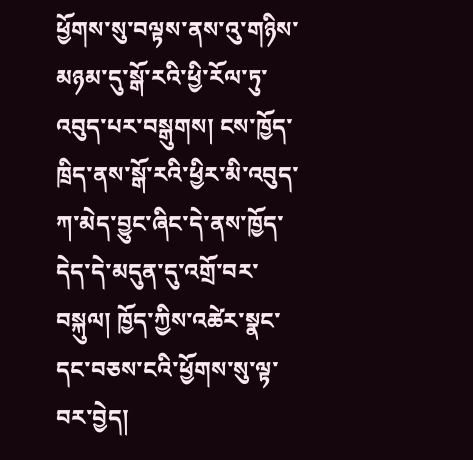ཕྱོགས་སུ་བལྟས་ནས་འུ་གཉིས་མཉམ་དུ་སྒོ་རའི་ཕྱི་རོལ་ཏུ་འབུད་པར་བསྒུགས། ངས་ཁྱོད་ཁྲིད་ནས་སྒོ་རའི་ཕྱིར་མི་འབུད་ཀ་མེད་བྱུང་ཞིང་དེ་ནས་ཁྱོད་དེད་དེ་མདུན་དུ་འགྲོ་བར་བསྐུལ། ཁྱོད་ཀྱིས་འཚེར་སྣང་དང་བཅས་ངའི་ཕྱོགས་སུ་ལྟ་བར་བྱེད།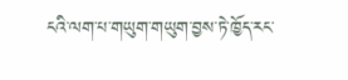ངའི་ལག་པ་གཡུག་གཡུག་བྱས་ཏེ་ཁྱོད་རང་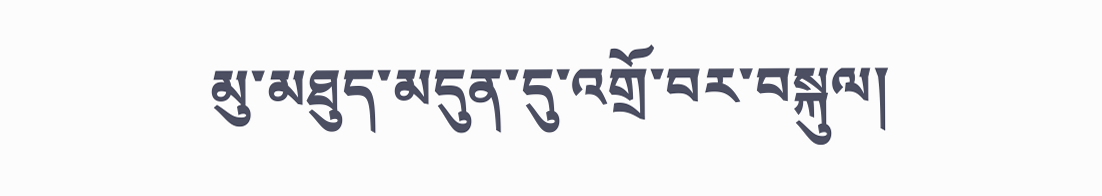མུ་མཐུད་མདུན་དུ་འགྲོ་བར་བསྐུལ།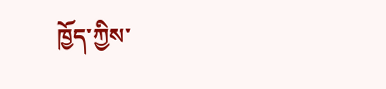ཁྱོད་ཀྱིས་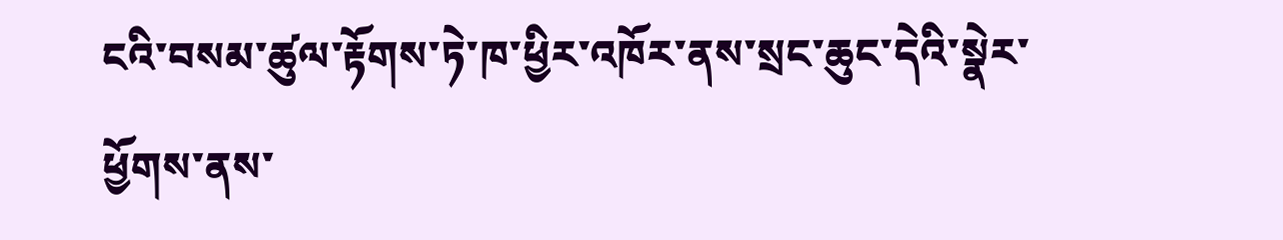ངའི་བསམ་ཚུལ་རྟོགས་ཏེ་ཁ་ཕྱིར་འཁོར་ནས་སྲང་ཆུང་དེའི་སྣེར་ཕྱོགས་ནས་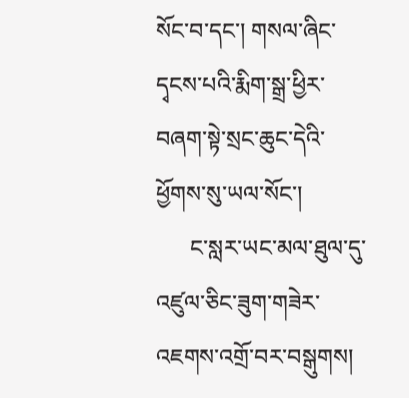སོང་བ་དང་། གསལ་ཞིང་དྭངས་པའི་རྨིག་སྒྲ་ཕྱིར་བཞག་སྟེ་སྲང་ཆུང་དེའི་ཕྱོགས་སུ་ཡལ་སོང་།
      ང་སླར་ཡང་མལ་ཐུལ་དུ་འཛུལ་ཅིང་ཟུག་གཟེར་འཇགས་འགྲོ་བར་བསྒུགས།